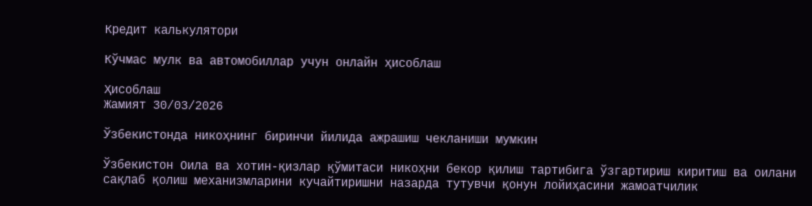Кредит калькулятори

Кўчмас мулк ва автомобиллар учун онлайн ҳисоблаш

Ҳисоблаш
Жамият 30/03/2026

Ўзбекистонда никоҳнинг биринчи йилида ажрашиш чекланиши мумкин

Ўзбекистон Оила ва хотин-қизлар қўмитаси никоҳни бекор қилиш тартибига ўзгартириш киритиш ва оилани сақлаб қолиш механизмларини кучайтиришни назарда тутувчи қонун лойиҳасини жамоатчилик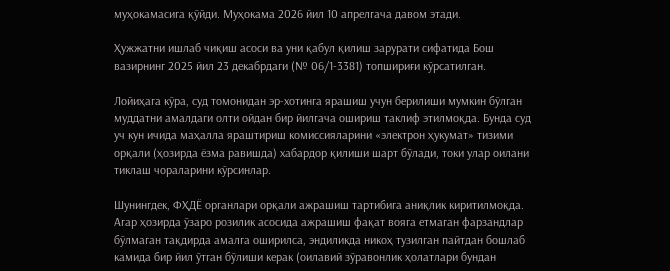муҳокамасига қўйди. Муҳокама 2026 йил 10 апрелгача давом этади.

Ҳужжатни ишлаб чиқиш асоси ва уни қабул қилиш зарурати сифатида Бош вазирнинг 2025 йил 23 декабрдаги (№ 06/1-3381) топшириғи кўрсатилган.

Лойиҳага кўра, суд томонидан эр-хотинга ярашиш учун берилиши мумкин бўлган муддатни амалдаги олти ойдан бир йилгача ошириш таклиф этилмоқда. Бунда суд уч кун ичида маҳалла яраштириш комиссияларини «электрон ҳукумат» тизими орқали (ҳозирда ёзма равишда) хабардор қилиши шарт бўлади, токи улар оилани тиклаш чораларини кўрсинлар.

Шунингдек, ФҲДЁ органлари орқали ажрашиш тартибига аниқлик киритилмоқда. Агар ҳозирда ўзаро розилик асосида ажрашиш фақат вояга етмаган фарзандлар бўлмаган тақдирда амалга оширилса, эндиликда никоҳ тузилган пайтдан бошлаб камида бир йил ўтган бўлиши керак (оилавий зўравонлик ҳолатлари бундан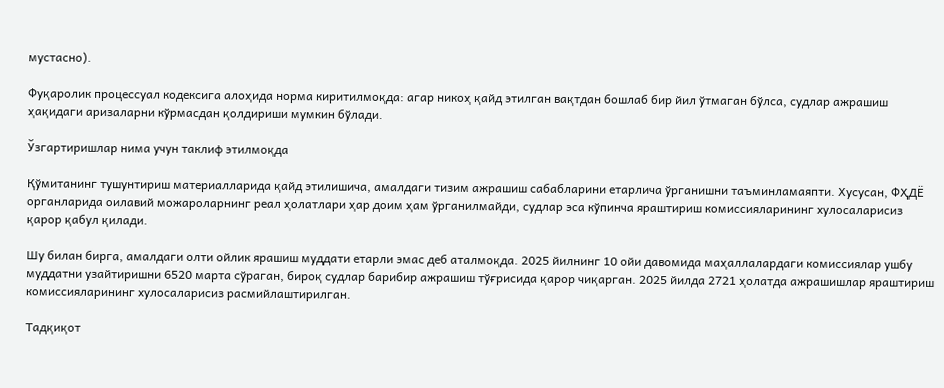мустасно).

Фуқаролик процессуал кодексига алоҳида норма киритилмоқда: агар никоҳ қайд этилган вақтдан бошлаб бир йил ўтмаган бўлса, судлар ажрашиш ҳақидаги аризаларни кўрмасдан қолдириши мумкин бўлади.

Ўзгартиришлар нима учун таклиф этилмоқда

Қўмитанинг тушунтириш материалларида қайд этилишича, амалдаги тизим ажрашиш сабабларини етарлича ўрганишни таъминламаяпти. Хусусан, ФҲДЁ органларида оилавий можароларнинг реал ҳолатлари ҳар доим ҳам ўрганилмайди, судлар эса кўпинча яраштириш комиссияларининг хулосаларисиз қарор қабул қилади.

Шу билан бирга, амалдаги олти ойлик ярашиш муддати етарли эмас деб аталмоқда. 2025 йилнинг 10 ойи давомида маҳаллалардаги комиссиялар ушбу муддатни узайтиришни 6520 марта сўраган, бироқ судлар барибир ажрашиш тўғрисида қарор чиқарган. 2025 йилда 2721 ҳолатда ажрашишлар яраштириш комиссияларининг хулосаларисиз расмийлаштирилган.

Тадқиқот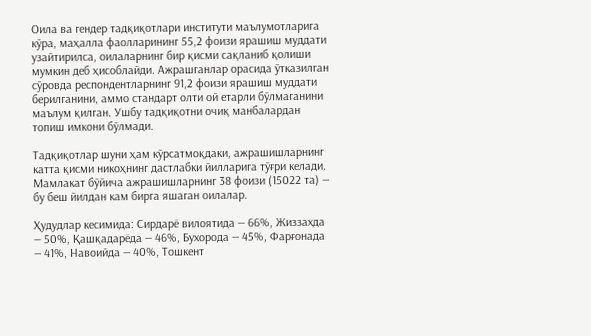Оила ва гендер тадқиқотлари институти маълумотларига кўра, маҳалла фаолларининг 55,2 фоизи ярашиш муддати узайтирилса, оилаларнинг бир қисми сақланиб қолиши мумкин деб ҳисоблайди. Ажрашганлар орасида ўтказилган сўровда респондентларнинг 91,2 фоизи ярашиш муддати берилганини, аммо стандарт олти ой етарли бўлмаганини маълум қилган. Ушбу тадқиқотни очиқ манбалардан топиш имкони бўлмади.

Тадқиқотлар шуни ҳам кўрсатмоқдаки, ажрашишларнинг катта қисми никоҳнинг дастлабки йилларига тўғри келади. Мамлакат бўйича ажрашишларнинг 38 фоизи (15022 та) — бу беш йилдан кам бирга яшаган оилалар.

Ҳудудлар кесимида: Сирдарё вилоятида — 66%, Жиззахда — 50%, Қашқадарёда — 46%, Бухорода — 45%, Фарғонада — 41%, Навоийда — 40%, Тошкент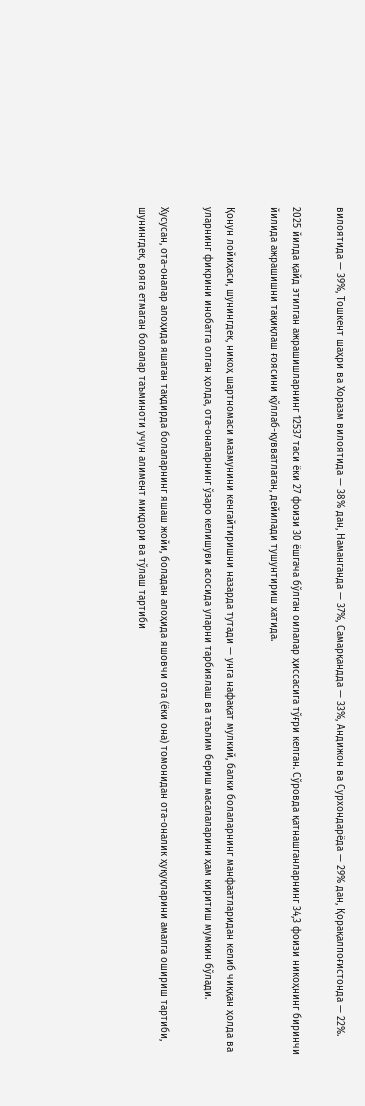вилоятида — 39%, Тошкент шаҳри ва Хоразм вилоятида — 38% дан, Наманганда — 37%, Самарқандда — 33%, Андижон ва Сурхондарёда — 29% дан, Қорақалпоғистонда — 22%.

2025 йилда қайд этилган ажрашишларнинг 12537 таси ёки 27 фоизи 30 ёшгача бўлган оилалар ҳиссасига тўғри келган. Сўровда қатнашганларнинг 34,3 фоизи никоҳнинг биринчи йилида ажрашишни тақиқлаш ғоясини қўллаб-қувватлаган, дейилади тушунтириш хатида.

Қонун лойиҳаси, шунингдек, никоҳ шартномаси мазмунини кенгайтиришни назарда тутади — унга нафақат мулкий, балки болаларнинг манфаатларидан келиб чиққан ҳолда ва уларнинг фикрини инобатга олган ҳолда, ота-оналарнинг ўзаро келишуви асосида уларни тарбиялаш ва таълим бериш масалаларини ҳам киритиш мумкин бўлади.

Хусусан, ота-оналар алоҳида яшаган тақдирда болаларнинг яшаш жойи, боладан алоҳида яшовчи ота (ёки она) томонидан ота-оналик ҳуқуқларини амалга ошириш тартиби, шунингдек, вояга етмаган болалар таъминоти учун алимент миқдори ва тўлаш тартиби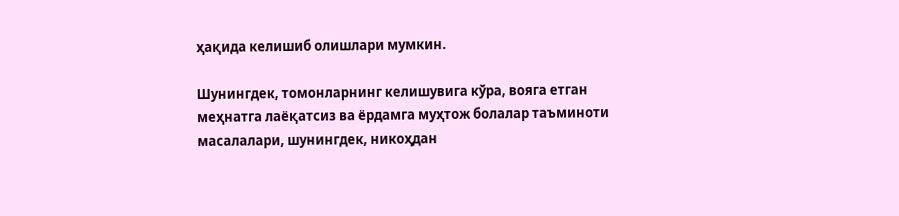ҳақида келишиб олишлари мумкин.

Шунингдек, томонларнинг келишувига кўра, вояга етган меҳнатга лаёқатсиз ва ёрдамга муҳтож болалар таъминоти масалалари, шунингдек, никоҳдан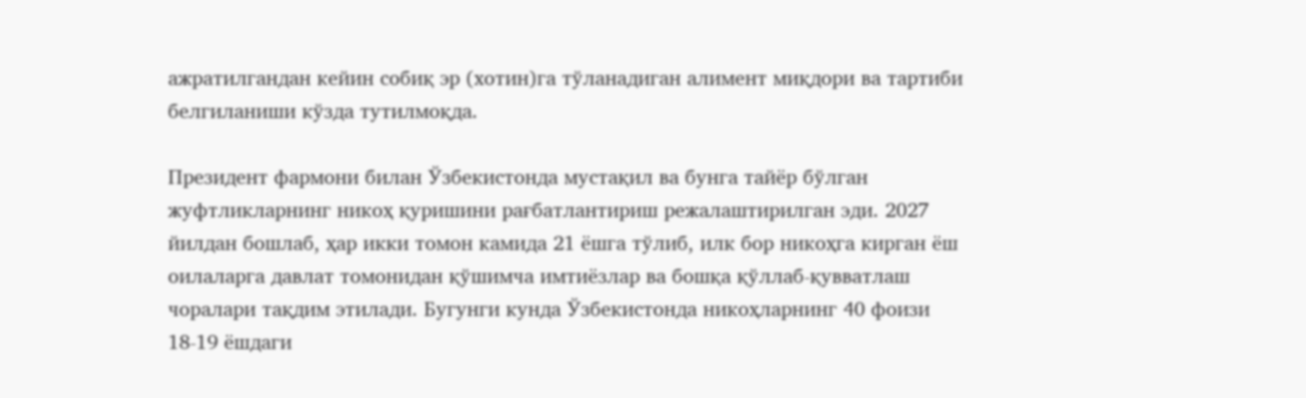ажратилгандан кейин собиқ эр (хотин)га тўланадиган алимент миқдори ва тартиби белгиланиши кўзда тутилмоқда.

Президент фармони билан Ўзбекистонда мустақил ва бунга тайёр бўлган жуфтликларнинг никоҳ қуришини рағбатлантириш режалаштирилган эди. 2027 йилдан бошлаб, ҳар икки томон камида 21 ёшга тўлиб, илк бор никоҳга кирган ёш оилаларга давлат томонидан қўшимча имтиёзлар ва бошқа қўллаб-қувватлаш чоралари тақдим этилади. Бугунги кунда Ўзбекистонда никоҳларнинг 40 фоизи 18-19 ёшдаги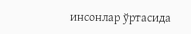инсонлар ўртасида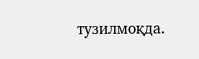тузилмоқда.